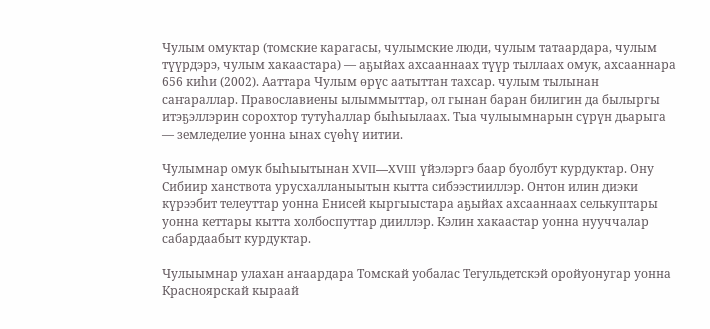Чулым омуктар (томские карагасы, чулымские люди, чулым татаардара, чулым түүрдэрэ, чулым хакаастара) — аҕыйах ахсааннаах түүр тыллаах омук, ахсааннара 656 киһи (2002). Ааттара Чулым өрүс аатыттан тахсар. чулым тылынан саҥараллар. Православиены ылыммыттар, ол гынан баран билигин да былыргы итэҕэллэрин сорохтор тутуһаллар быһыылаах. Тыа чулыымнарын сүрүн дьарыга — земледелие уонна ынах сүөһү иитии.

Чулымнар омук быһыытынан XVII—XVIII үйэлэргэ баар буолбут курдуктар. Ону Сибиир ханствота урусхалланыытын кытта сибээстииллэр. Онтон илин диэки күрээбит телеуттар уонна Енисей кыргыыстара аҕыйах ахсааннаах селькуптары уонна кеттары кытта холбоспуттар дииллэр. Кэлин хакаастар уонна нууччалар сабардаабыт курдуктар.

Чулыымнар улахан аҥаардара Томскай уобалас Тегульдетскэй оройуонугар уонна Красноярскай кыраай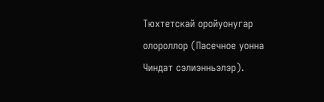Тюхтетскай оройуонугар олороллор (Пасечное уонна Чиндат сэлиэнньэлэр).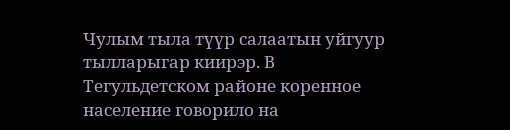Чулым тыла түүр салаатын уйгуур тылларыгар киирэр. В Тегульдетском районе коренное население говорило на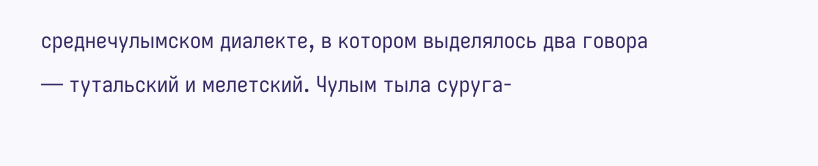среднечулымском диалекте, в котором выделялось два говора — тутальский и мелетский. Чулым тыла суруга-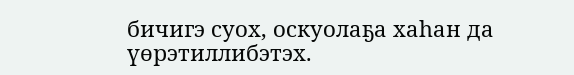бичигэ суох, оскуолаҕа хаһан да үөрэтиллибэтэх.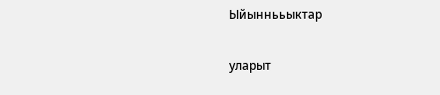Ыйыннььыктар

уларыт